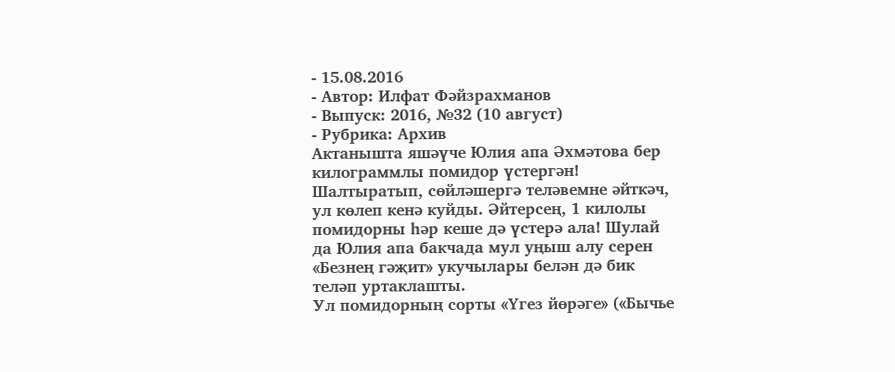- 15.08.2016
- Автор: Илфат Фәйзрахманов
- Выпуск: 2016, №32 (10 август)
- Рубрика: Архив
Актанышта яшәүче Юлия апа Әхмәтова бер килограммлы помидор үстергән! Шалтыратып, сөйләшергә теләвемне әйткәч, ул көлеп кенә куйды. Әйтерсең, 1 килолы помидорны һәр кеше дә үстерә ала! Шулай да Юлия апа бакчада мул уңыш алу серен «Безнең гәҗит» укучылары белән дә бик теләп уртаклашты.
Ул помидорның сорты «Үгез йөрәге» («Бычье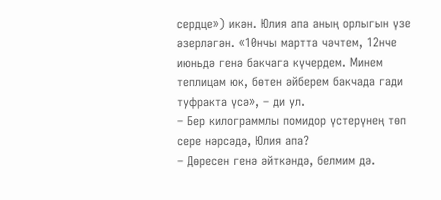сердце») икән. Юлия апа аның орлыгын үзе әзерләгән. «10нчы мартта чәчтем, 12нче июньдә генә бакчага күчердем. Минем теплицам юк, бөтен әйберем бакчада гади туфракта үсә», – ди ул.
– Бер килограммлы помидор үстерүнең төп сере нәрсәдә, Юлия апа?
– Дөресен генә әйткәндә, белмим дә.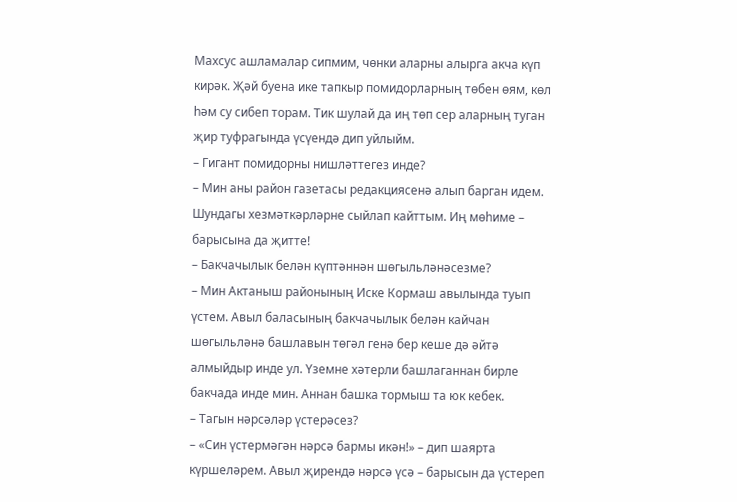Махсус ашламалар сипмим, чөнки аларны алырга акча күп кирәк. Җәй буена ике тапкыр помидорларның төбен өям, көл һәм су сибеп торам. Тик шулай да иң төп сер аларның туган җир туфрагында үсүендә дип уйлыйм.
– Гигант помидорны нишләттегез инде?
– Мин аны район газетасы редакциясенә алып барган идем. Шундагы хезмәткәрләрне сыйлап кайттым. Иң мөһиме – барысына да җитте!
– Бакчачылык белән күптәннән шөгыльләнәсезме?
– Мин Актаныш районының Иске Кормаш авылында туып үстем. Авыл баласының бакчачылык белән кайчан шөгыльләнә башлавын төгәл генә бер кеше дә әйтә алмыйдыр инде ул. Үземне хәтерли башлаганнан бирле бакчада инде мин. Аннан башка тормыш та юк кебек.
– Тагын нәрсәләр үстерәсез?
– «Син үстермәгән нәрсә бармы икән!» – дип шаярта күршеләрем. Авыл җирендә нәрсә үсә – барысын да үстереп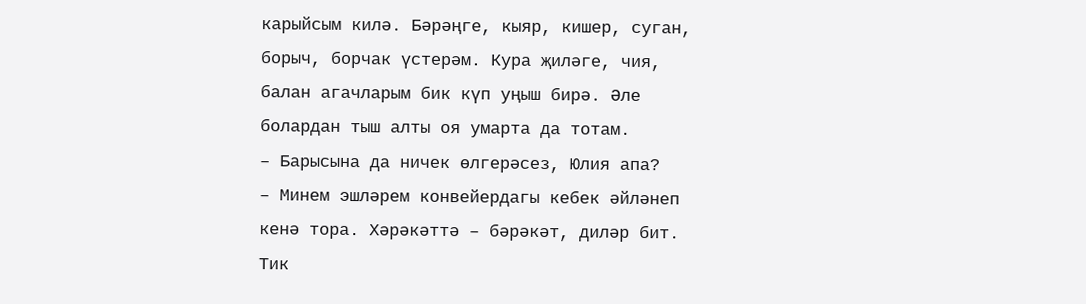карыйсым килә. Бәрәңге, кыяр, кишер, суган, борыч, борчак үстерәм. Кура җиләге, чия, балан агачларым бик күп уңыш бирә. Әле болардан тыш алты оя умарта да тотам.
– Барысына да ничек өлгерәсез, Юлия апа?
– Минем эшләрем конвейердагы кебек әйләнеп кенә тора. Хәрәкәттә – бәрәкәт, диләр бит. Тик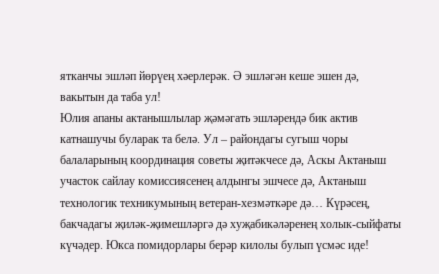ятканчы эшләп йөрүең хәерлерәк. Ә эшләгән кеше эшен дә, вакытын да таба ул!
Юлия апаны актанышлылар җәмәгать эшләрендә бик актив катнашучы буларак та белә. Ул – райондагы сугыш чоры балаларының координация советы җитәкчесе дә, Аскы Актаныш участок сайлау комиссиясенең алдынгы эшчесе дә, Актаныш технологик техникумының ветеран-хезмәткәре дә… Күрәсең, бакчадагы җиләк-җимешләргә дә хуҗабикәләренең холык-сыйфаты күчәдер. Юкса помидорлары берәр килолы булып үсмәс иде!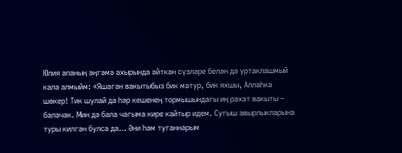Юлия апаның әңгәмә ахырында әйткән сүзләре белән дә уртаклашмый кала алмыйм: «Яшәгән вакытыбыз бик матур, бик яхшы, Аллаһка шөкер! Тик шулай да һәр кешенең тормышындагы иң рәхәт вакыты – балачак. Мин дә бала чагыма кире кайтыр идем. Сугыш авырлыкларына туры килгән булса да… Әни һәм туганнарым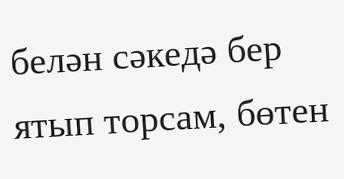белән сәкедә бер ятып торсам, бөтен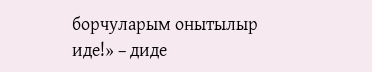борчуларым онытылыр иде!» – диде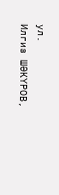ул.
Илгиз ШӘКҮРОВ,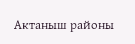Актаныш районы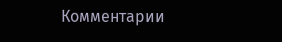Комментарии